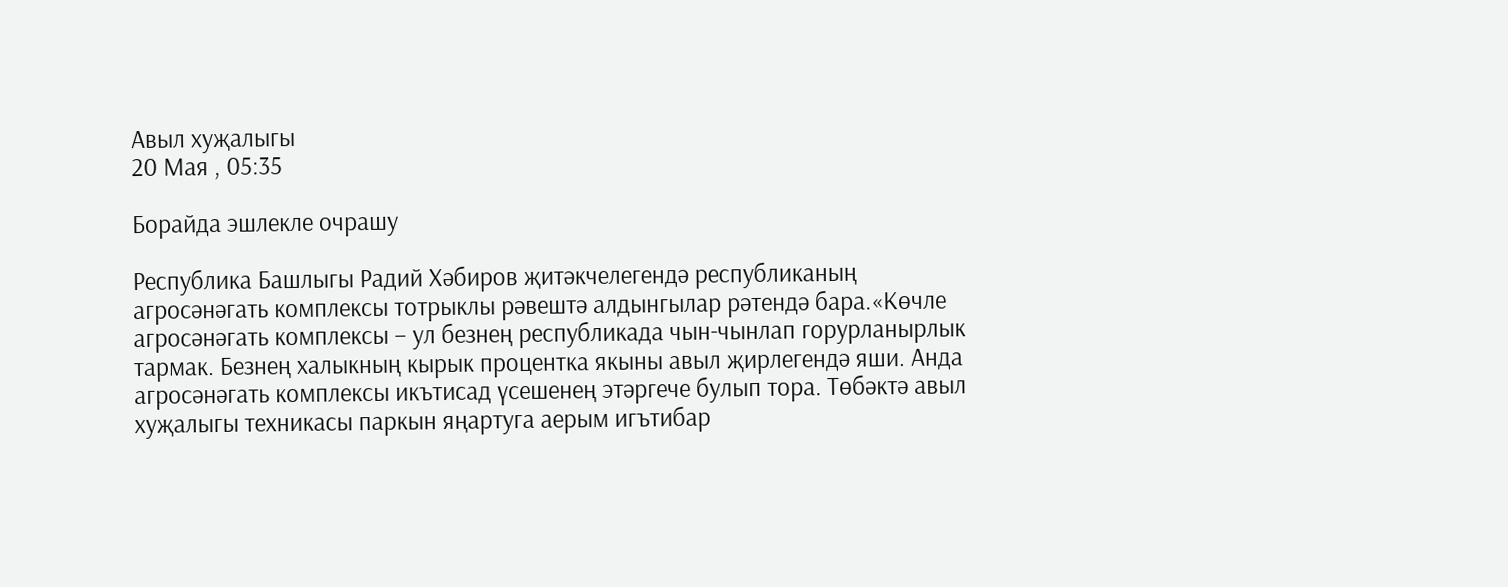Авыл хуҗалыгы
20 Мая , 05:35

Борайда эшлекле очрашу

Республика Башлыгы Радий Хәбиров җитәкчелегендә республиканың агросәнәгать комплексы тотрыклы рәвештә алдынгылар рәтендә бара.«Көчле агросәнәгать комплексы – ул безнең республикада чын-чынлап горурланырлык тармак. Безнең халыкның кырык процентка якыны авыл җирлегендә яши. Анда агросәнәгать комплексы икътисад үсешенең этәргече булып тора. Төбәктә авыл хуҗалыгы техникасы паркын яңартуга аерым игътибар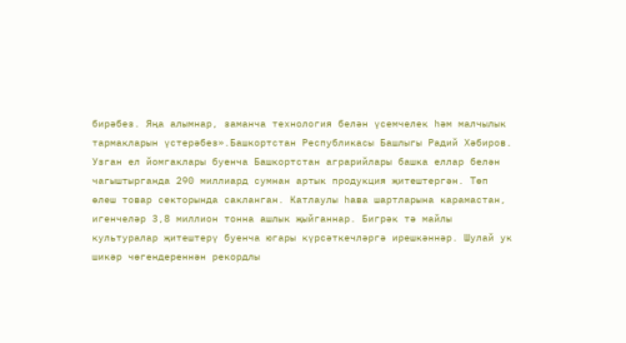бирәбез. Яңа алымнар, заманча технология белән үсемчелек һәм малчылык тармакларын үстерәбез».Башкортстан Республикасы Башлыгы Радий Хәбиров. Узган ел йомгаклары буенча Башкортстан аграрийлары башка еллар белән чагыштырганда 290 миллиард сумнан артык продукция җитештергән. Төп өлеш товар секторында сакланган. Катлаулы һава шартларына карамастан, игенчеләр 3,8 миллион тонна ашлык җыйганнар. Бигрәк тә майлы культуралар җитештерү буенча югары күрсәткечләргә ирешкәннәр. Шулай ук шикәр чөгендереннән рекордлы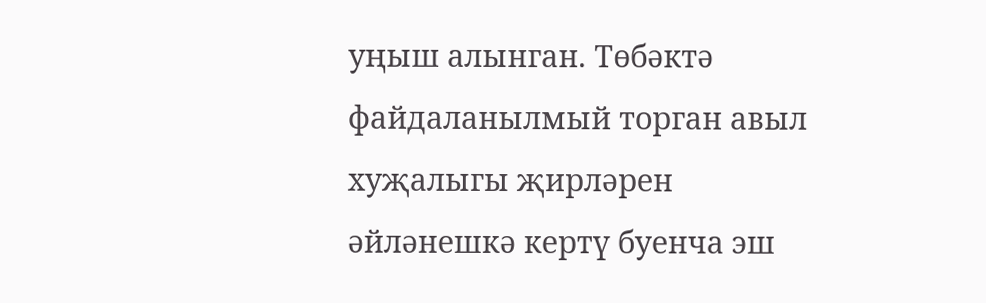уңыш алынган. Төбәктә файдаланылмый торган авыл хуҗалыгы җирләрен әйләнешкә кертү буенча эш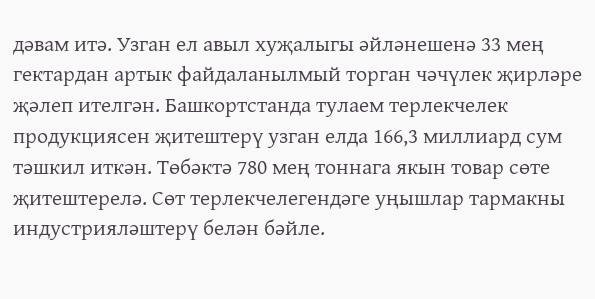дәвам итә. Узган ел авыл хуҗалыгы әйләнешенә 33 мең гектардан артык файдаланылмый торган чәчүлек җирләре җәлеп ителгән. Башкортстанда тулаем терлекчелек продукциясен җитештерү узган елда 166,3 миллиард сум тәшкил иткән. Төбәктә 780 мең тоннага якын товар сөте җитештерелә. Сөт терлекчелегендәге уңышлар тармакны индустрияләштерү белән бәйле.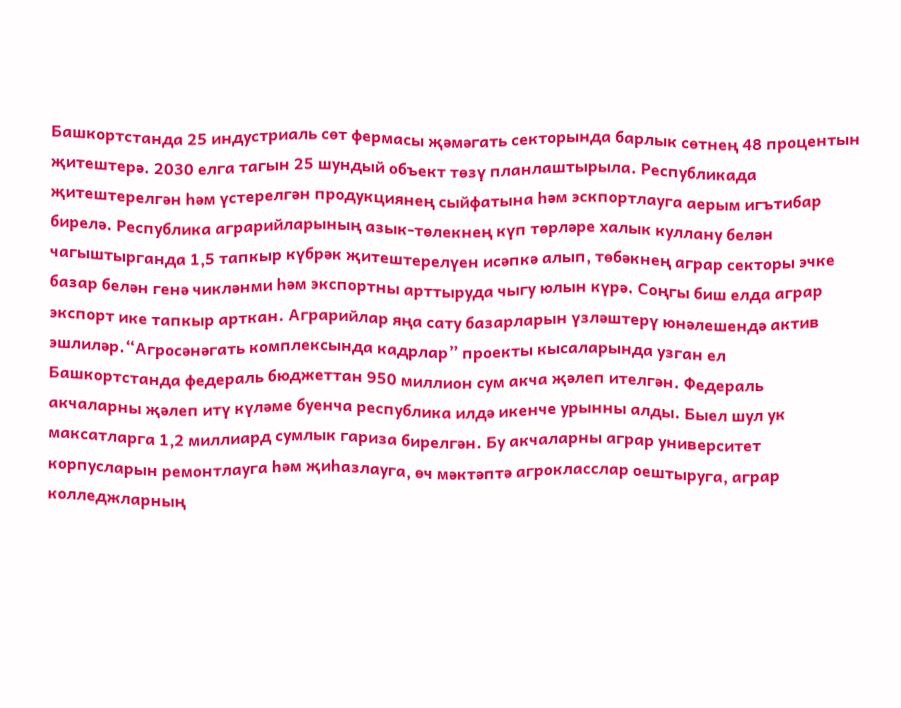Башкортстанда 25 индустриаль сөт фермасы җәмәгать секторында барлык сөтнең 48 процентын җитештерә. 2030 елга тагын 25 шундый объект төзү планлаштырыла. Республикада җитештерелгән һәм үстерелгән продукциянең сыйфатына һәм эскпортлауга аерым игътибар бирелә. Республика аграрийларының азык-төлекнең күп төрләре халык куллану белән чагыштырганда 1,5 тапкыр күбрәк җитештерелүен исәпкә алып, төбәкнең аграр секторы эчке базар белән генә чикләнми һәм экспортны арттыруда чыгу юлын күрә. Соңгы биш елда аграр экспорт ике тапкыр арткан. Аграрийлар яңа сату базарларын үзләштерү юнәлешендә актив эшлиләр.“Агросәнәгать комплексында кадрлар” проекты кысаларында узган ел Башкортстанда федераль бюджеттан 950 миллион сум акча җәлеп ителгән. Федераль акчаларны җәлеп итү күләме буенча республика илдә икенче урынны алды. Быел шул ук максатларга 1,2 миллиард сумлык гариза бирелгән. Бу акчаларны аграр университет корпусларын ремонтлауга һәм җиһазлауга, өч мәктәптә агрокласслар оештыруга, аграр колледжларның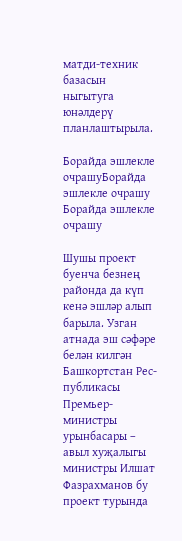матди-техник базасын ныгытуга юнәлдерү планлаштырыла.

Борайда эшлекле очрашуБорайда эшлекле очрашу
Борайда эшлекле очрашу

Шушы проект буенча безнең районда да күп кенә эшләр алып барыла. Узган атнада эш сәфәре белән килгән Башкортстан Рес-публикасы Премьер-министры урынбасары – авыл хуҗалыгы министры Илшат Фазрахманов бу проект турында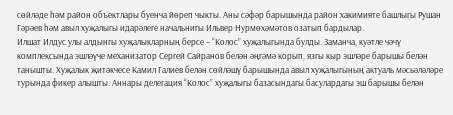сөйләде һәм район объектлары буенча йөреп чыкты. Аны сәфәр барышында район хакимияте башлыгы Рушан Гәрәев һәм авыл хуҗалыгы идарәлеге начальнигы Ильвер Нурмөхәмәтов озатып бардылар.
Илшат Илдус улы алдынгы хуҗалыкларның берсе – “Колос” хуҗалыгында булды. Заманча, куәтле чәчү комплексында эшләүче механизатор Сергей Сайранов белән әңгәмә корып, язгы кыр эшләре барышы белән танышты. Хуҗалык җитәкчесе Камил Галиев белән сөйләшү барышында авыл хуҗалыгының актуаль мәсьәләләре турында фикер алышты. Аннары делегация “Колос” хуҗалыгы базасындагы басулардагы эш барышы белән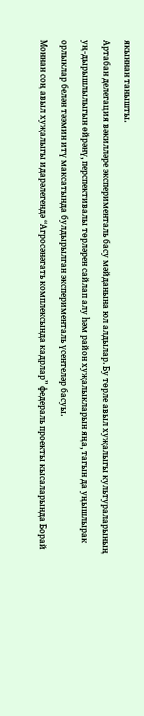якыннан танышты.
Артабан делегация вәкилләре эксперименталь басу мәйданына юл алдылар. Бу төрле авыл хуҗалыгы культураларының уң-дырышлылыгын өйрәнү, перспективалы төрләрен сайлап алу һәм район хуҗалыкларын яңа, тагын да уңышлырак орлыклар белән тәэмин итү максатында булдырылган эксперименталь үсентеләр басуы.
Моннан соң авыл хуҗалыгы идарәлегендә “Агросәнәгать комплексында кадрлар” федераль проекты кысаларында Борай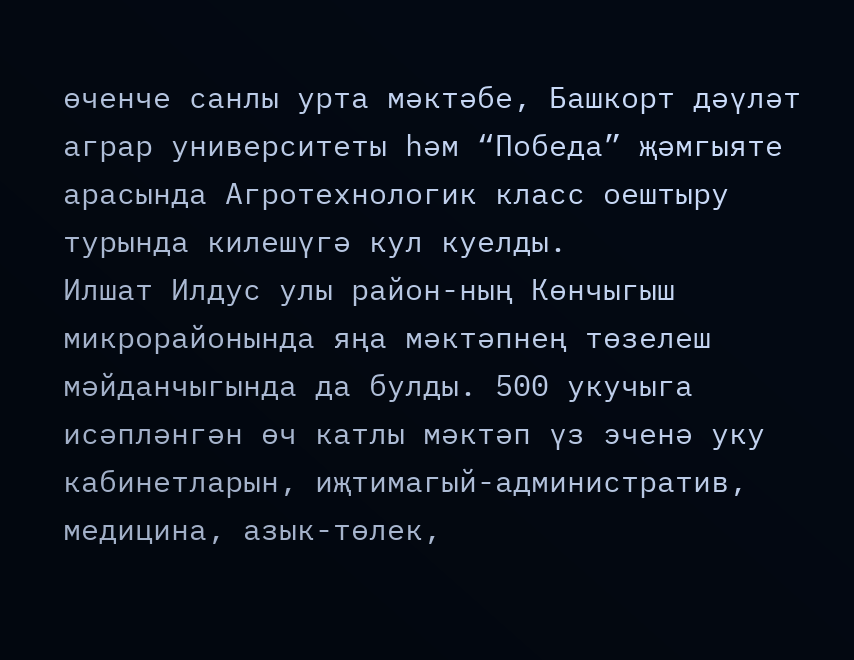өченче санлы урта мәктәбе, Башкорт дәүләт аграр университеты һәм “Победа” җәмгыяте арасында Агротехнологик класс оештыру турында килешүгә кул куелды.
Илшат Илдус улы район-ның Көнчыгыш микрорайонында яңа мәктәпнең төзелеш мәйданчыгында да булды. 500 укучыга исәпләнгән өч катлы мәктәп үз эченә уку кабинетларын, иҗтимагый-административ, медицина, азык-төлек,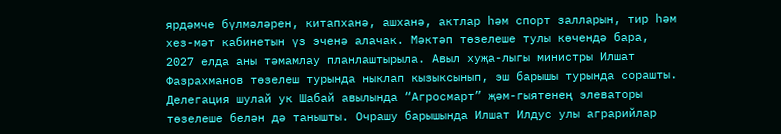ярдәмче бүлмәләрен, китапханә, ашханә, актлар һәм спорт залларын, тир һәм хез-мәт кабинетын үз эченә алачак. Мәктәп төзелеше тулы көчендә бара, 2027 елда аны тәмамлау планлаштырыла. Авыл хуҗа-лыгы министры Илшат Фазрахманов төзелеш турында ныклап кызыксынып, эш барышы турында сорашты.
Делегация шулай ук Шабай авылында “Агросмарт” җәм-гыятенең элеваторы төзелеше белән дә танышты. Очрашу барышында Илшат Илдус улы аграрийлар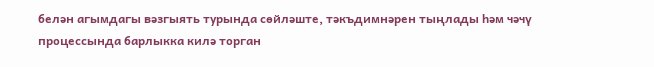белән агымдагы вәзгыять турында сөйләште, тәкъдимнәрен тыңлады һәм чәчү процессында барлыкка килә торган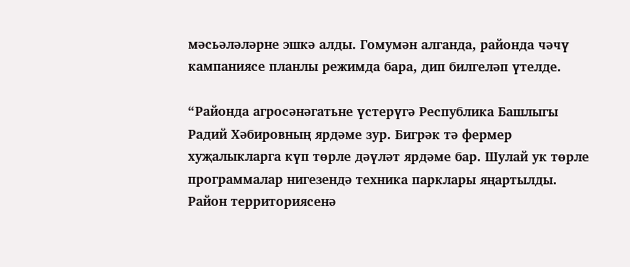мәсьәләләрне эшкә алды. Гомумән алганда, районда чәчү кампаниясе планлы режимда бара, дип билгеләп үтелде.

“Районда агросәнәгатьне үстерүгә Республика Башлыгы Радий Хәбировның ярдәме зур. Бигрәк тә фермер хуҗалыкларга күп төрле дәүләт ярдәме бар. Шулай ук төрле программалар нигезендә техника парклары яңартылды. Район территориясенә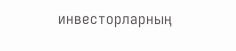инвесторларның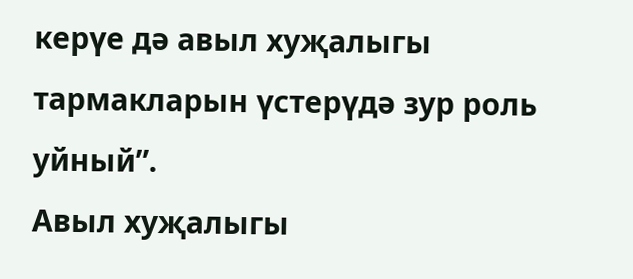керүе дә авыл хуҗалыгы тармакларын үстерүдә зур роль уйный”.
Авыл хуҗалыгы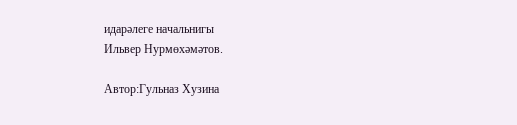идарәлеге начальнигы
Ильвер Нурмөхәмәтов.

Автор:Гульназ Хузина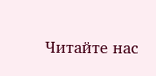Читайте нас